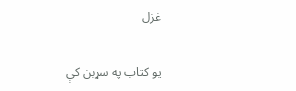غزل

يو کتاب په سړبن کې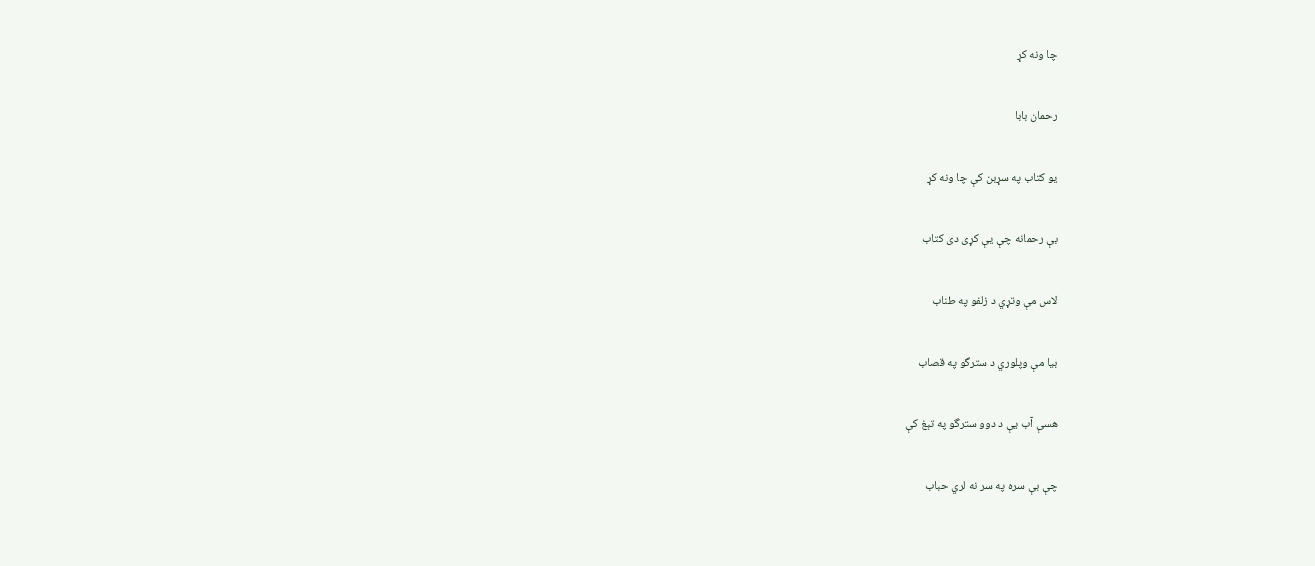چا ونه کړ

رحمان بابا

يو کتاب په سړبن کې چا ونه کړ

بې رحمانه چې يې کړی دی کتاب

لاس مې وتړي د زلفو په طناب

بيا مې وپلوري د سترگو په قصاب

هسې آب يې د دوو سترگو په تېغ کې

چې بې سره په سر نه لري حباب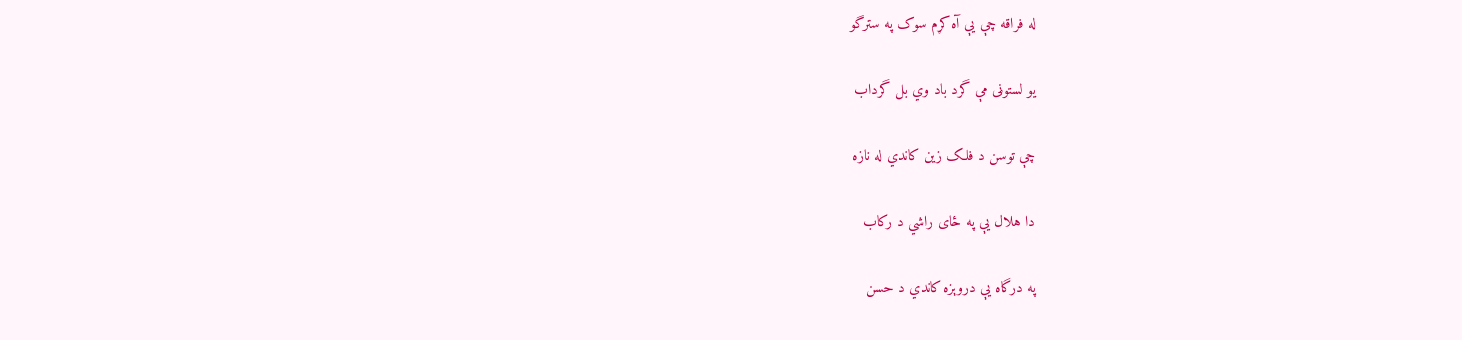له فراقه چې يې آه کړم سوک په سترگو

يو لستوڼی مې گرد باد وي بل گرداب

چې توسن د فلک زين کاندي له نازه

دا هلال يې په ځای راشي د رکاب

په درگاه يې دروېزه کاندي د حسن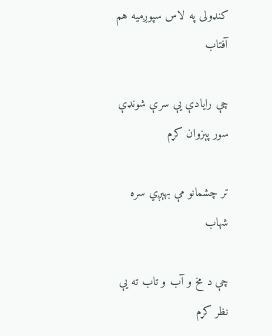کنډولی په لاس سپوږميه هم آفتاب

چې رايادې يې سرې شونډې سور پېزوان کړم

تر چشمانو مې بهېږي سره شهاب

چې د مخ و آب و تاب ته يې نظر کړم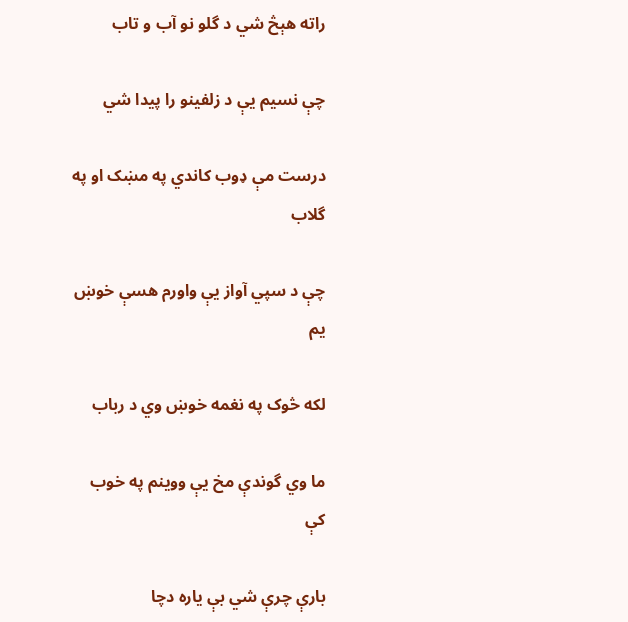راته هېڅ شي د گلو نو آب و تاب

چې نسيم يې د زلفينو را پيدا شي

درست مې ډوب کاندي په مښک او په گلاب

چې د سپي آواز يې واورم هسې خوښ يم

لکه څوک په نغمه خوښ وي د رباب

ما وي گوندې مخ يې ووينم په خوب کې

بارې چرې شي بې ياره دچا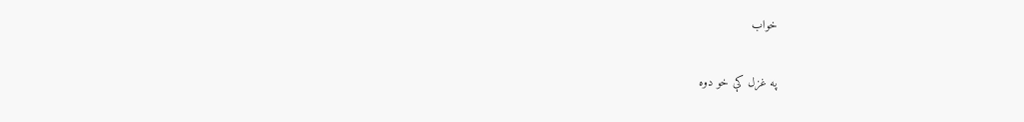خواب

په غزل کې خو دوه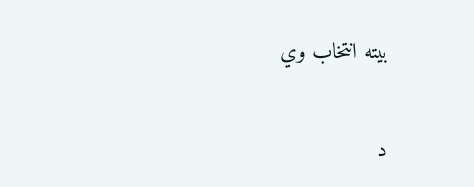بيته انتخاب وي

د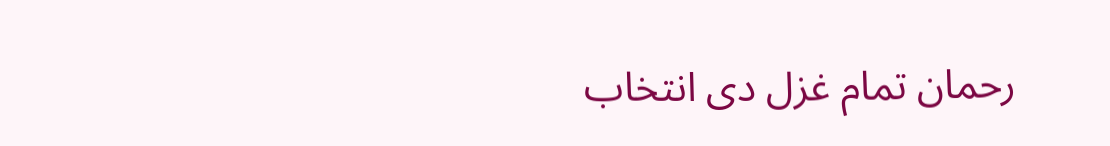رحمان تمام غزل دی انتخاب